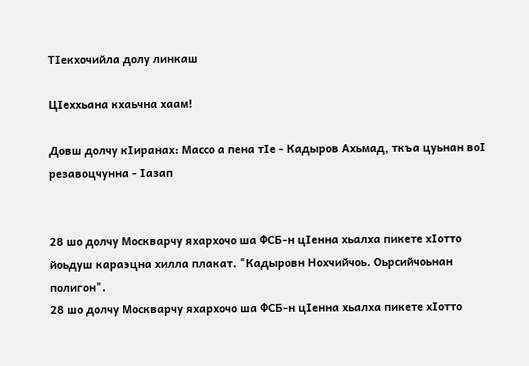ТIекхочийла долу линкаш

ЦIеххьана кхаьчна хаам!

Довш долчу кIиранах: Массо а пена тIе - Кадыров Ахьмад, ткъа цуьнан воI резавоцчунна - Iазап


28 шо долчу Москварчу яхархочо ша ФСБ-н цIенна хьалха пикете хIотто йоьдуш караэцна хилла плакат. "Кадыровн Нохчийчоь. Оьрсийчоьнан полигон".
28 шо долчу Москварчу яхархочо ша ФСБ-н цIенна хьалха пикете хIотто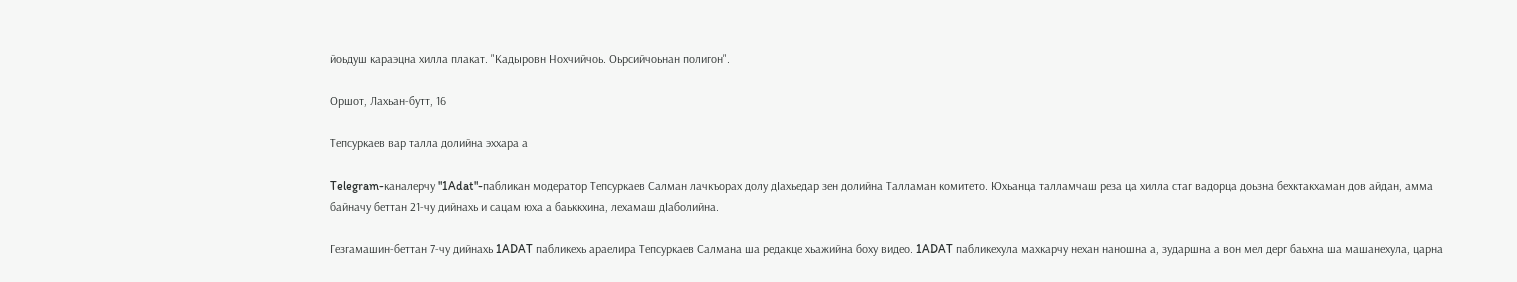йоьдуш караэцна хилла плакат. "Кадыровн Нохчийчоь. Оьрсийчоьнан полигон".

Оршот, Лахьан-бутт, 16

Тепсуркаев вар талла долийна эххара а

Telegram-каналерчу "1Adat"-пабликан модератор Тепсуркаев Салман лачкъорах долу дIахьедар зен долийна Талламан комитето. Юхьанца талламчаш реза ца хилла стаг вадорца доьзна бехктакхаман дов айдан, амма байначу беттан 21-чу дийнахь и сацам юха а баьккхина, лехамаш дIаболийна.

Гезгамашин-беттан 7-чу дийнахь 1ADAT пабликехь араелира Тепсуркаев Салмана ша редакце хьажийна боху видео. 1ADAT пабликехула махкарчу нехан наношна а, зударшна а вон мел дерг баьхна ша машанехула, царна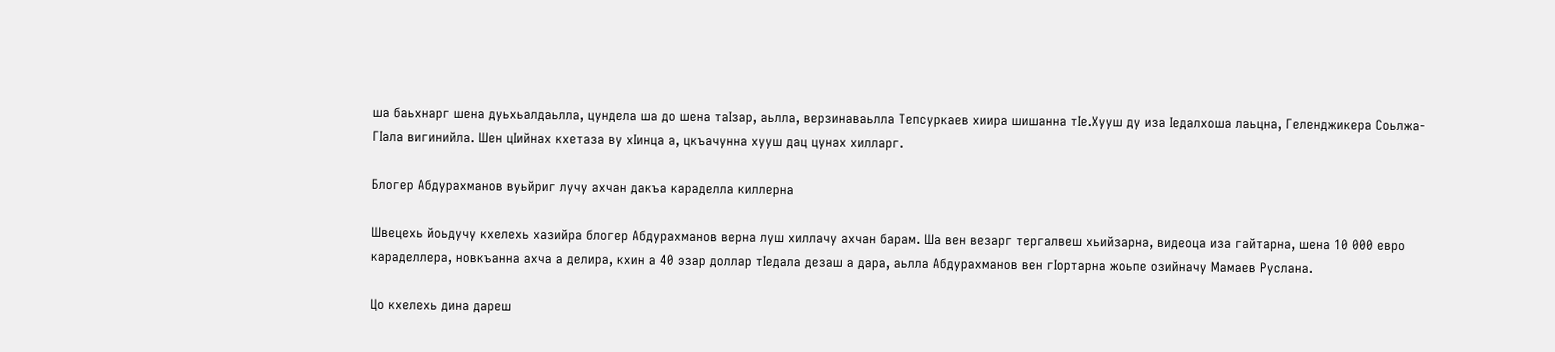ша баьхнарг шена дуьхьалдаьлла, цундела ша до шена таIзар, аьлла, верзинаваьлла Тепсуркаев хиира шишанна тIе.Хууш ду иза Iедалхоша лаьцна, Геленджикера Соьлжа-ГIала вигинийла. Шен цIийнах кхетаза ву хIинца а, цкъачунна хууш дац цунах хилларг.

Блогер Абдурахманов вуьйриг лучу ахчан дакъа караделла киллерна

Швецехь йоьдучу кхелехь хазийра блогер Абдурахманов верна луш хиллачу ахчан барам. Ша вен везарг тергалвеш хьийзарна, видеоца иза гайтарна, шена 10 000 евро караделлера, новкъанна ахча а делира, кхин а 40 эзар доллар тIедала дезаш а дара, аьлла Абдурахманов вен гIортарна жоьпе озийначу Мамаев Руслана.

Цо кхелехь дина дареш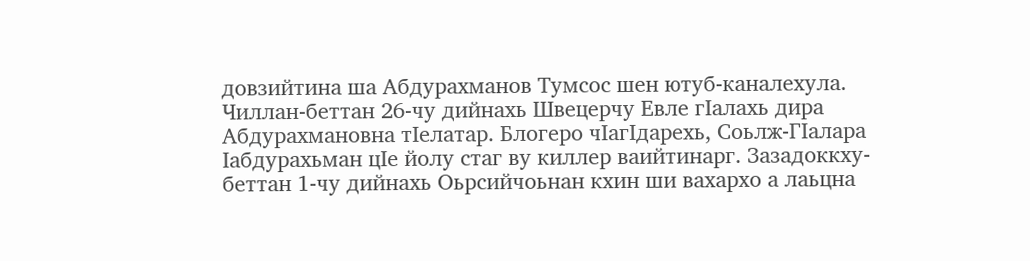довзийтина ша Абдурахманов Тумсос шен ютуб-каналехула. Чиллан-беттан 26-чу дийнахь Швецерчу Евле гIалахь дира Абдурахмановна тIелатар. Блогеро чIагIдарехь, Соьлж-ГIалара Iабдурахьман цIе йолу стаг ву киллер ваийтинарг. Зазадоккху-беттан 1-чу дийнахь Оьрсийчоьнан кхин ши вахархо а лаьцна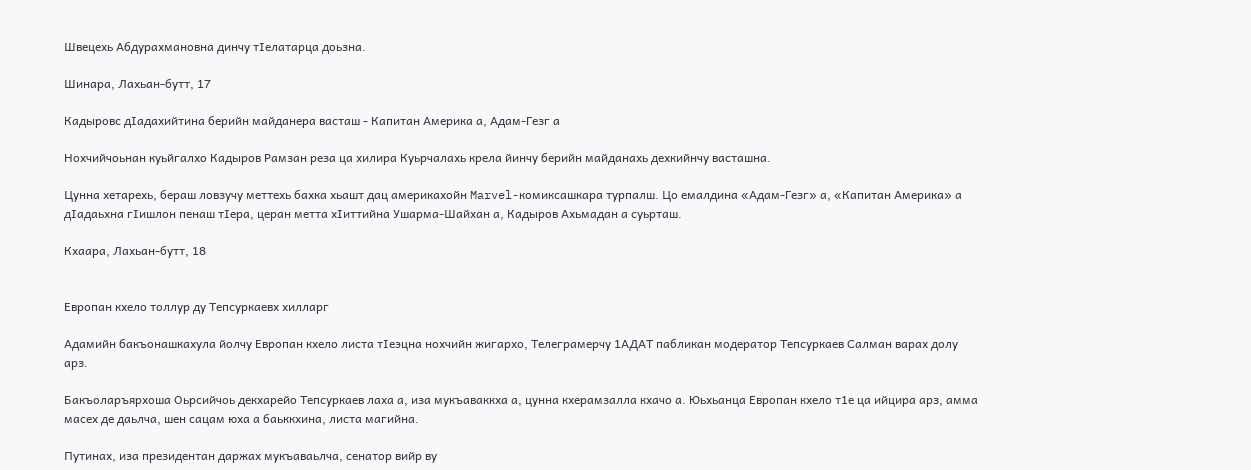Швецехь Абдурахмановна динчу тIелатарца доьзна.

Шинара, Лахьан-бутт, 17

Кадыровс дIадахийтина берийн майданера васташ - Капитан Америка а, Адам-Гезг а

Нохчийчоьнан куьйгалхо Кадыров Рамзан реза ца хилира Куьрчалахь крела йинчу берийн майданахь дехкийнчу васташна.

Цунна хетарехь, бераш ловзучу меттехь бахка хьашт дац америкахойн Marvel-комиксашкара турпалш. Цо емалдина «Адам-Гезг» а, «Капитан Америка» а дIадаьхна гIишлон пенаш тIера, церан метта хIиттийна Ушарма-Шайхан а, Кадыров Ахьмадан а суьрташ.

Кхаара, Лахьан-бутт, 18


Европан кхело толлур ду Тепсуркаевх хилларг

Адамийн бакъонашкахула йолчу Европан кхело листа тIеэцна нохчийн жигархо, Телеграмерчу 1АДАТ пабликан модератор Тепсуркаев Салман варах долу арз.

Бакъоларъярхоша Оьрсийчоь декхарейо Тепсуркаев лаха а, иза мукъаваккха а, цунна кхерамзалла кхачо а. Юьхьанца Европан кхело т1е ца ийцира арз, амма масех де даьлча, шен сацам юха а баьккхина, листа магийна.

Путинах, иза президентан даржах мукъаваьлча, сенатор вийр ву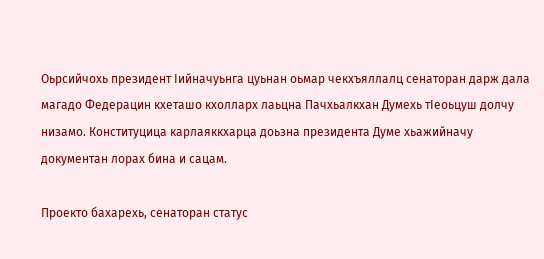Оьрсийчохь президент Iийначуьнга цуьнан оьмар чекхъяллалц сенаторан дарж дала магадо Федерацин кхеташо кхолларх лаьцна Пачхьалкхан Думехь тIеоьцуш долчу низамо. Конституцица карлаяккхарца доьзна президента Думе хьажийначу документан лорах бина и сацам.

Проекто бахарехь, сенаторан статус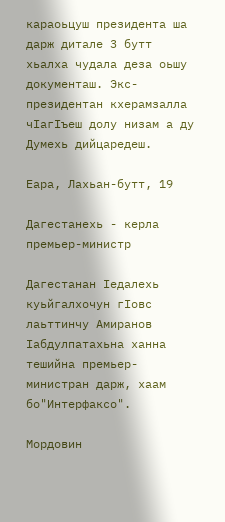караоьцуш президента ша дарж дитале 3 бутт хьалха чудала деза оьшу документаш. Экс-президентан кхерамзалла чIагIъеш долу низам а ду Думехь дийцаредеш.

Еара, Лахьан-бутт, 19

Дагестанехь - керла премьер-министр

Дагестанан Iедалехь куьйгалхочун гIовс лаьттинчу Амиранов Iабдулпатахьна ханна тешийна премьер-министран дарж, хаам бо"Интерфаксо".

Мордовин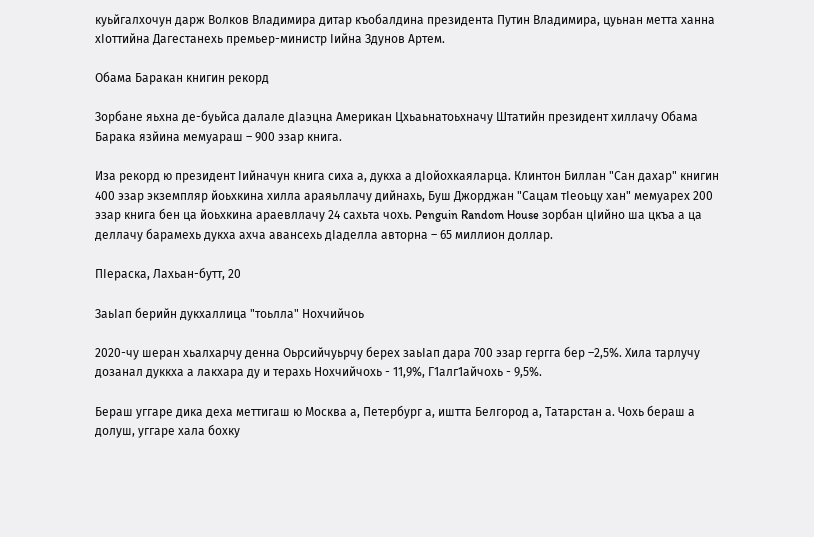куьйгалхочун дарж Волков Владимира дитар къобалдина президента Путин Владимира, цуьнан метта ханна хIоттийна Дагестанехь премьер-министр Iийна Здунов Артем.

Обама Баракан книгин рекорд

Зорбане яьхна де-буьйса далале дIаэцна Американ Цхьаьнатоьхначу Штатийн президент хиллачу Обама Барака язйина мемуараш – 900 эзар книга.

Иза рекорд ю президент Iийначун книга сиха а, дукха а дIойохкаяларца. Клинтон Биллан "Сан дахар" книгин 400 эзар экземпляр йоьхкина хилла араяьллачу дийнахь, Буш Джорджан "Сацам тIеоьцу хан" мемуарех 200 эзар книга бен ца йоьхкина араевллачу 24 сахьта чохь. Penguin Random House зорбан цIийно ша цкъа а ца деллачу барамехь дукха ахча авансехь дIаделла авторна – 65 миллион доллар.

ПIераска, Лахьан-бутт, 20

ЗаьIап берийн дукхаллица "тоьлла" Нохчийчоь

2020-чу шеран хьалхарчу денна Оьрсийчуьрчу берех заьIап дара 700 эзар гергга бер –2,5%. Хила тарлучу дозанал дуккха а лакхара ду и терахь Нохчийчохь - 11,9%, Г1алг1айчохь - 9,5%.

Бераш уггаре дика деха меттигаш ю Москва а, Петербург а, иштта Белгород а, Татарстан а. Чохь бераш а долуш, уггаре хала бохку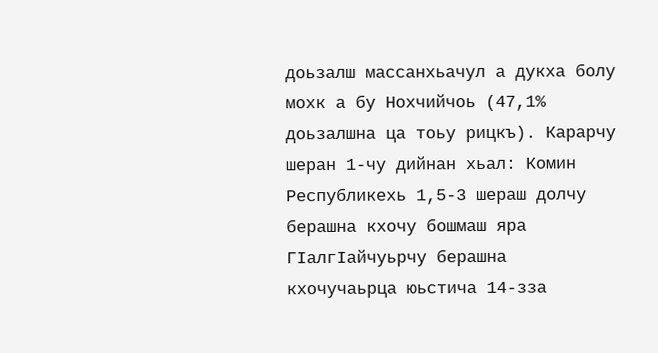доьзалш массанхьачул а дукха болу мохк а бу Нохчийчоь (47,1% доьзалшна ца тоьу рицкъ). Карарчу шеран 1-чу дийнан хьал: Комин Республикехь 1,5-3 шераш долчу берашна кхочу бошмаш яра ГIалгIайчуьрчу берашна кхочучаьрца юьстича 14-зза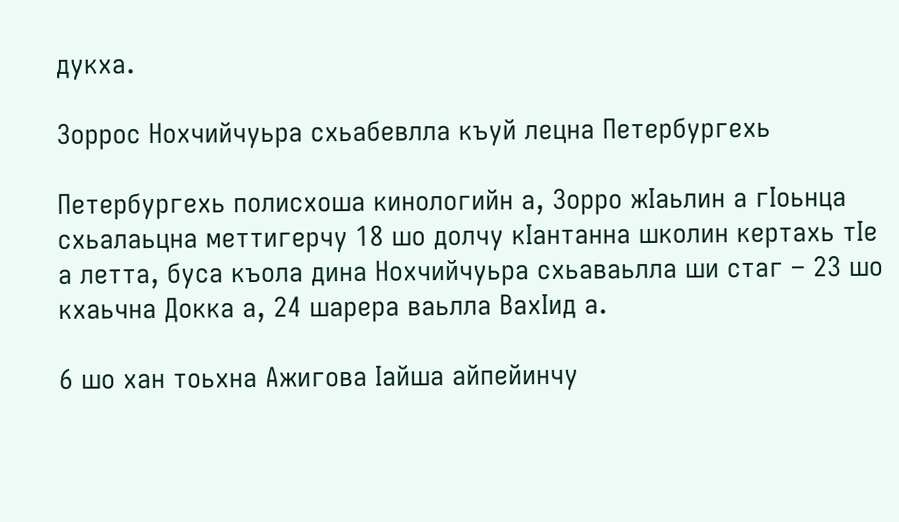дукха.

Зоррос Нохчийчуьра схьабевлла къуй лецна Петербургехь

Петербургехь полисхоша кинологийн а, Зорро жIаьлин а гIоьнца схьалаьцна меттигерчу 18 шо долчу кIантанна школин кертахь тIе а летта, буса къола дина Нохчийчуьра схьаваьлла ши стаг – 23 шо кхаьчна Докка а, 24 шарера ваьлла ВахIид а.

6 шо хан тоьхна Ажигова Iайша айпейинчу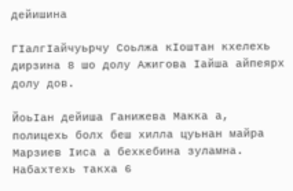дейишина

ГIалгIайчуьрчу Соьлжа кIоштан кхелехь дирзина 8 шо долу Ажигова Iайша айпеярх долу дов.

ЙоьIан дейиша Ганижева Макка а, полицехь болх беш хилла цуьнан майра Марзиев Iиса а бехкебина зуламна. Набахтехь такха 6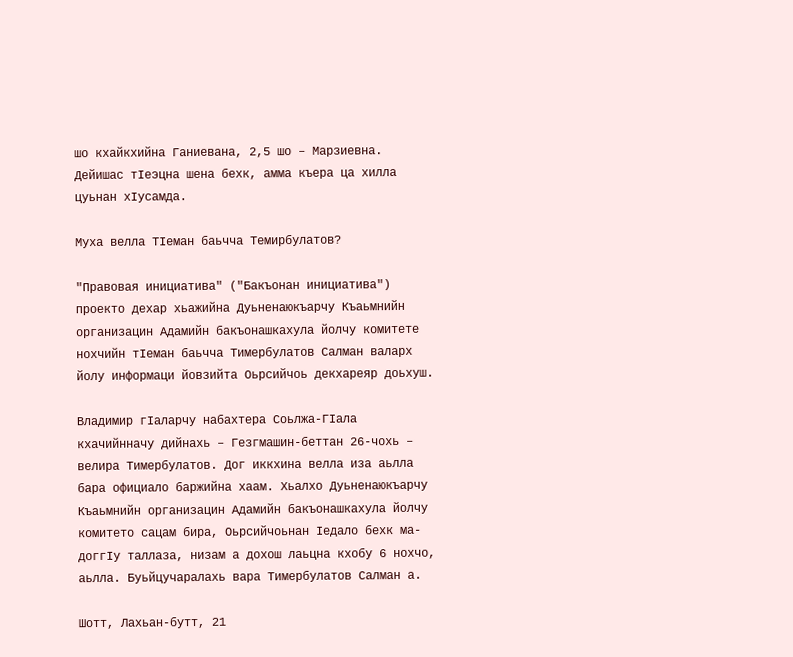шо кхайкхийна Ганиевана, 2,5 шо – Марзиевна. Дейишас тIеэцна шена бехк, амма къера ца хилла цуьнан хIусамда.

Муха велла ТIеман баьчча Темирбулатов?

"Правовая инициатива" ("Бакъонан инициатива") проекто дехар хьажийна Дуьненаюкъарчу Къаьмнийн организацин Адамийн бакъонашкахула йолчу комитете нохчийн тIеман баьчча Тимербулатов Салман валарх йолу информаци йовзийта Оьрсийчоь декхареяр доьхуш.

Владимир гIаларчу набахтера Соьлжа-ГIала кхачийнначу дийнахь – Гезгмашин-беттан 26-чохь – велира Тимербулатов. Дог иккхина велла иза аьлла бара официало баржийна хаам. Хьалхо Дуьненаюкъарчу Къаьмнийн организацин Адамийн бакъонашкахула йолчу комитето сацам бира, Оьрсийчоьнан Iедало бехк ма-доггIу таллаза, низам а дохош лаьцна кхобу 6 нохчо, аьлла. Буьйцучаралахь вара Тимербулатов Салман а.

Шотт, Лахьан-бутт, 21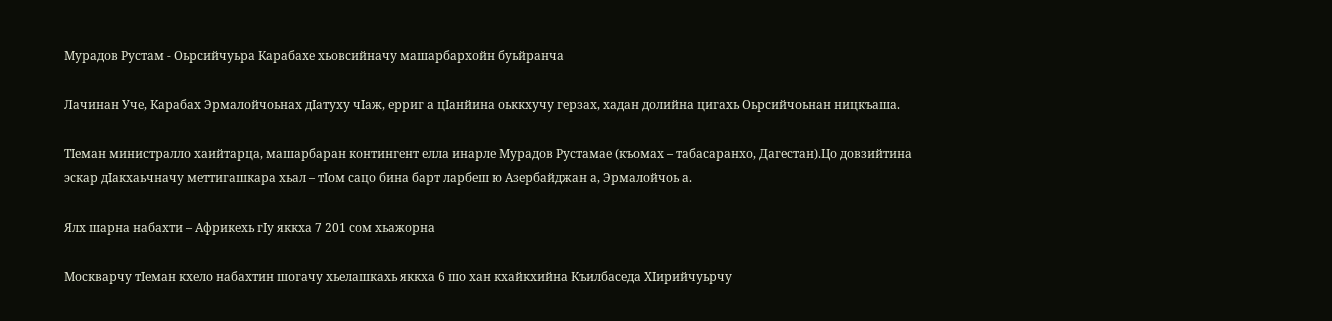Мурадов Рустам - Оьрсийчуьра Карабахе хьовсийначу машарбархойн буьйранча

Лачинан Уче, Карабах Эрмалойчоьнах дIатуху чIаж, ерриг а цIанйина оьккхучу герзах, хадан долийна цигахь Оьрсийчоьнан ницкъаша.

ТIеман министралло хаийтарца, машарбаран контингент елла инарле Мурадов Рустамае (къомах – табасаранхо, Дагестан).Цо довзийтина эскар дIакхаьчначу меттигашкара хьал – тIом сацо бина барт ларбеш ю Азербайджан а, Эрмалойчоь а.

Ялх шарна набахти – Африкехь гIу яккха 7 201 сом хьажорна

Москварчу тIеман кхело набахтин шогачу хьелашкахь яккха 6 шо хан кхайкхийна Къилбаседа ХIирийчуьрчу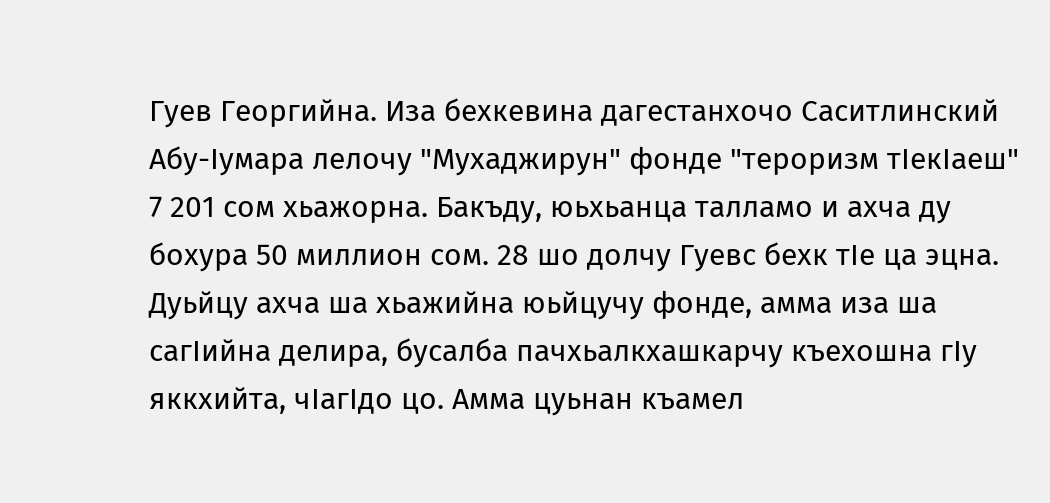Гуев Георгийна. Иза бехкевина дагестанхочо Саситлинский Абу-Iумара лелочу "Мухаджирун" фонде "тероризм тIекIаеш" 7 201 сом хьажорна. Бакъду, юьхьанца талламо и ахча ду бохура 50 миллион сом. 28 шо долчу Гуевс бехк тIе ца эцна. Дуьйцу ахча ша хьажийна юьйцучу фонде, амма иза ша сагIийна делира, бусалба пачхьалкхашкарчу къехошна гIу яккхийта, чIагIдо цо. Амма цуьнан къамел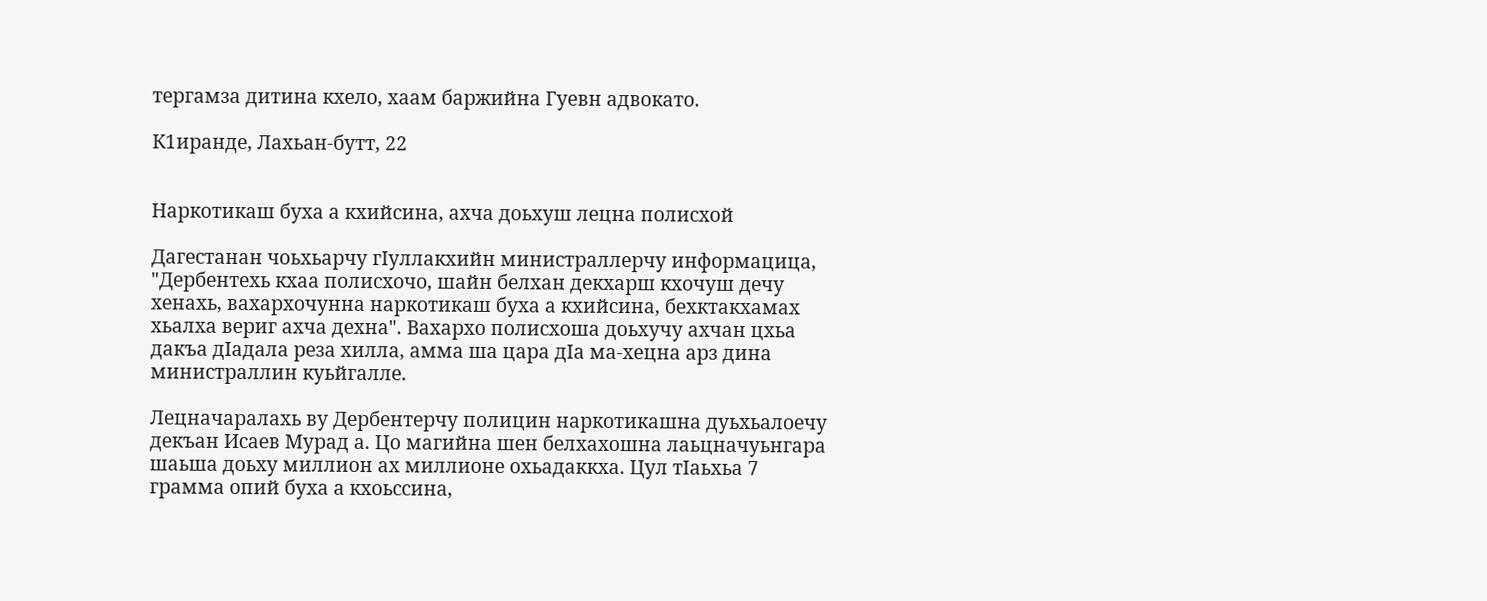тергамза дитина кхело, хаам баржийна Гуевн адвокато.

К1иранде, Лахьан-бутт, 22


Наркотикаш буха а кхийсина, ахча доьхуш лецна полисхой

Дагестанан чоьхьарчу гIуллакхийн министраллерчу информацица, "Дербентехь кхаа полисхочо, шайн белхан декхарш кхочуш дечу хенахь, вахархочунна наркотикаш буха а кхийсина, бехктакхамах хьалха вериг ахча дехна". Вахархо полисхоша доьхучу ахчан цхьа дакъа дIадала реза хилла, амма ша цара дIа ма-хецна арз дина министраллин куьйгалле.

Лецначаралахь ву Дербентерчу полицин наркотикашна дуьхьалоечу декъан Исаев Мурад а. Цо магийна шен белхахошна лаьцначуьнгара шаьша доьху миллион ах миллионе охьадаккха. Цул тIаьхьа 7 грамма опий буха а кхоьссина,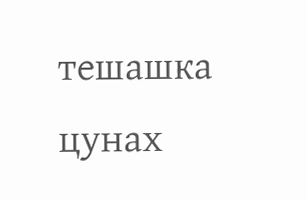тешашка цунах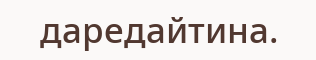даредайтина.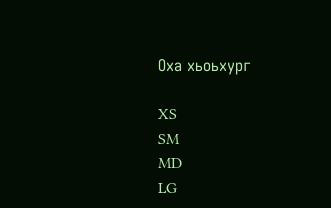Оха хьоьхург

XS
SM
MD
LG